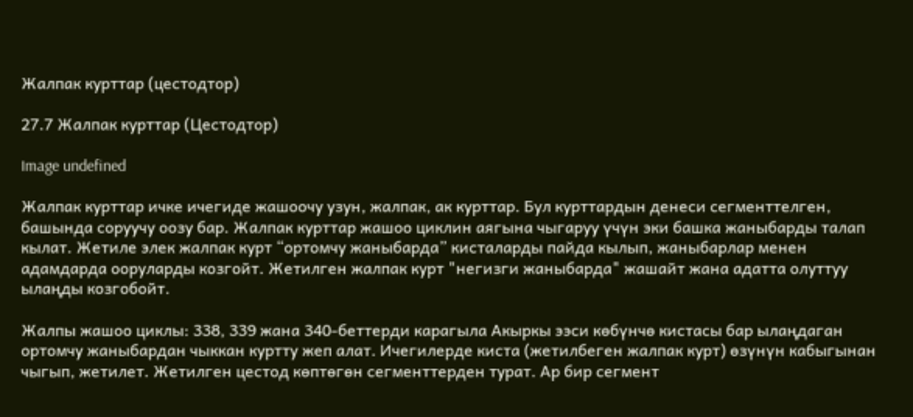Жалпак курттар (цестодтор)

27.7 Жалпак курттар (Цестодтор)

Image undefined

Жалпак курттар ичке ичегиде жашоочу узун, жалпак, ак курттар. Бул курттардын денеси сегменттелген, башында соруучу оозу бар. Жалпак курттар жашоо циклин аягына чыгаруу үчүн эки башка жаныбарды талап кылат. Жетиле элек жалпак курт “ортомчу жаныбарда” кисталарды пайда кылып, жаныбарлар менен адамдарда ооруларды козгойт. Жетилген жалпак курт "негизги жаныбарда" жашайт жана адатта олуттуу ылаңды козгобойт.

Жалпы жашоо циклы: 338, 339 жана 340-беттерди карагыла Акыркы ээси көбүнчө кистасы бар ылаңдаган ортомчу жаныбардан чыккан куртту жеп алат. Ичегилерде киста (жетилбеген жалпак курт) өзүнүн кабыгынан чыгып, жетилет. Жетилген цестод көптөгөн сегменттерден турат. Ар бир сегмент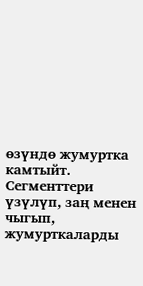өзүндө жумуртка камтыйт. Сегменттери үзүлүп, заң менен чыгып, жумурткаларды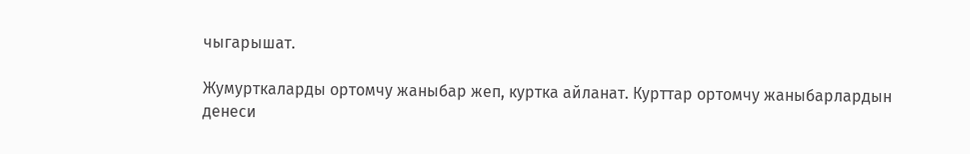чыгарышат.

Жумурткаларды ортомчу жаныбар жеп, куртка айланат. Курттар ортомчу жаныбарлардын денеси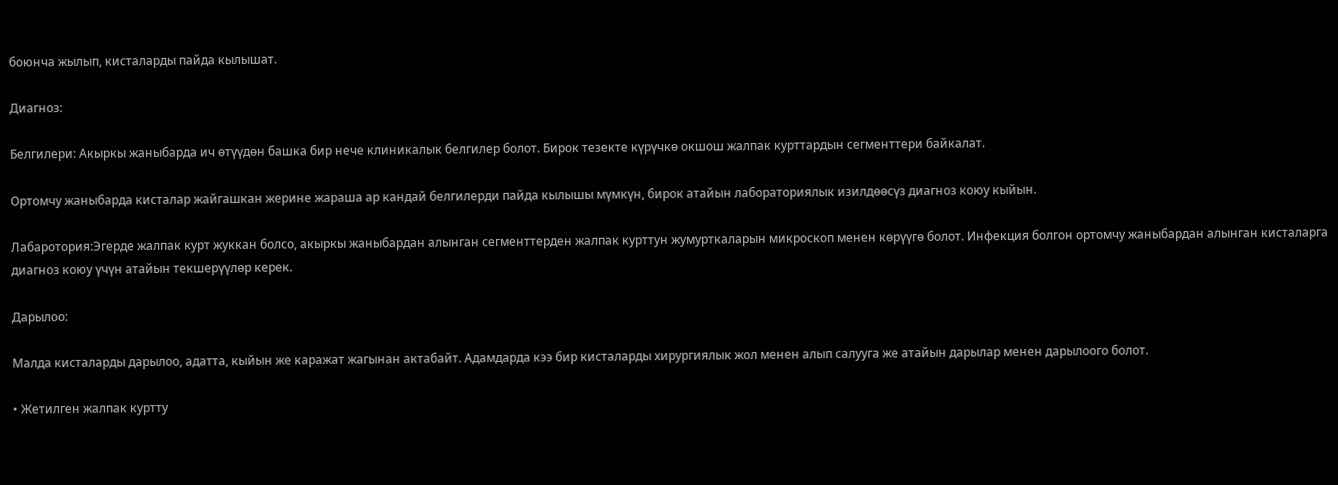боюнча жылып, кисталарды пайда кылышат.

Диагноз:

Белгилери: Акыркы жаныбарда ич өтүүдөн башка бир нече клиникалык белгилер болот. Бирок тезекте күрүчкө окшош жалпак курттардын сегменттери байкалат.

Ортомчу жаныбарда кисталар жайгашкан жерине жараша ар кандай белгилерди пайда кылышы мүмкүн, бирок атайын лабораториялык изилдөөсүз диагноз коюу кыйын.

Лабаротория:Эгерде жалпак курт жуккан болсо, акыркы жаныбардан алынган сегменттерден жалпак курттун жумурткаларын микроскоп менен көрүүгө болот. Инфекция болгон ортомчу жаныбардан алынган кисталарга диагноз коюу үчүн атайын текшерүүлөр керек.

Дарылоо:

Малда кисталарды дарылоо, адатта, кыйын же каражат жагынан актабайт. Адамдарда кээ бир кисталарды хирургиялык жол менен алып салууга же атайын дарылар менен дарылоого болот.

• Жетилген жалпак куртту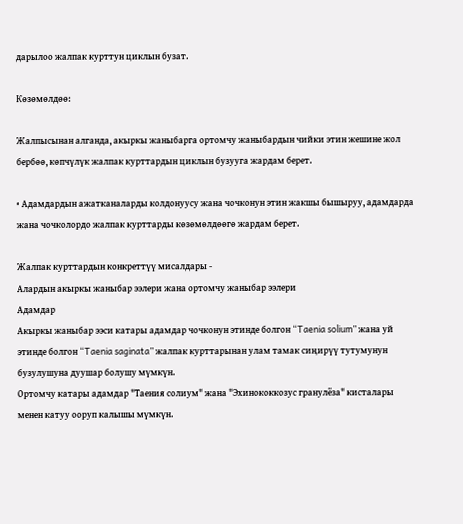дарылоо жалпак курттун циклын бузат.

Көзөмөлдөө:

Жалпысынан алганда, акыркы жаныбарга ортомчу жаныбардын чийки этин жешине жол бербөө, көпчүлүк жалпак курттардын циклын бузууга жардам берет.

• Адамдардын ажатканаларды колдонуусу жана чочконун этин жакшы бышыруу, адамдарда жана чочколордо жалпак курттарды көзөмөлдөөгө жардам берет.

Жалпак курттардын конкреттүү мисалдары -
Алардын акыркы жаныбар ээлери жана ортомчу жаныбар ээлери
Адамдар
Акыркы жаныбар ээси катары адамдар чочконун этинде болгон “Taenia solium” жана уй этинде болгон “Taenia saginata” жалпак курттарынан улам тамак сиңирүү тутумунун бузулушуна дуушар болушу мүмкүн.
Ортомчу катары адамдар "Таения солиум" жана "Эхинококкозус гранулёза" кисталары менен катуу ооруп калышы мүмкүн.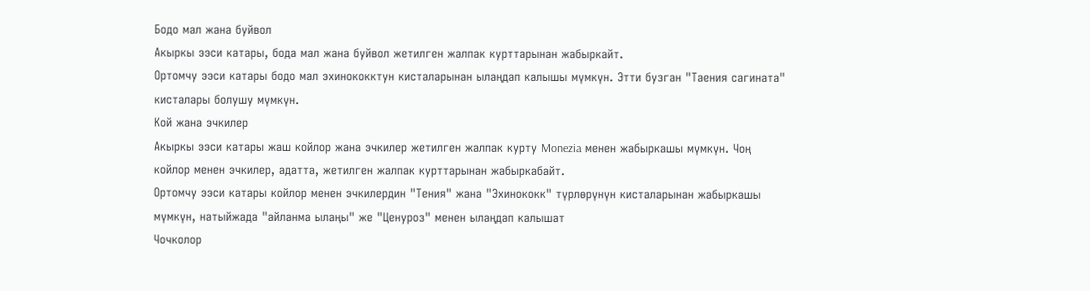Бодо мал жана буйвол
Акыркы ээси катары, бода мал жана буйвол жетилген жалпак курттарынан жабыркайт.
Ортомчу ээси катары бодо мал эхинококктун кисталарынан ылаңдап калышы мүмкүн. Этти бузган "Таения сагината" кисталары болушу мүмкүн.
Кой жана эчкилер
Акыркы ээси катары жаш койлор жана эчкилер жетилген жалпак курту Monezia менен жабыркашы мүмкүн. Чоң койлор менен эчкилер, адатта, жетилген жалпак курттарынан жабыркабайт.
Ортомчу ээси катары койлор менен эчкилердин "Тения" жана "Эхинококк" түрлөрүнүн кисталарынан жабыркашы мүмкүн, натыйжада "айланма ылаңы" же "Ценуроз" менен ылаңдап калышат
Чочколор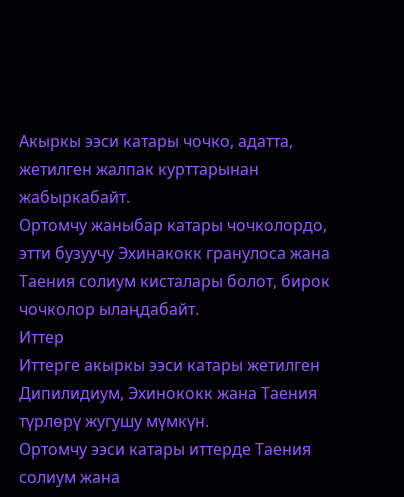Акыркы ээси катары чочко, адатта, жетилген жалпак курттарынан жабыркабайт.
Ортомчу жаныбар катары чочколордо, этти бузуучу Эхинакокк гранулоса жана Таения солиум кисталары болот, бирок чочколор ылаңдабайт.
Иттер
Иттерге акыркы ээси катары жетилген Дипилидиум, Эхинококк жана Таения түрлөрү жугушу мүмкүн.
Ортомчу ээси катары иттерде Таения солиум жана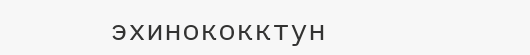эхинококктун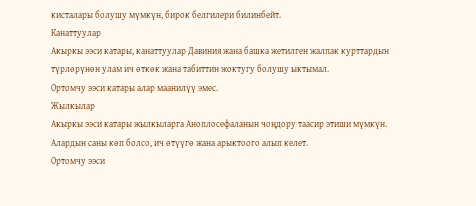кисталары болушу мүмкүн, бирок белгилери билинбейт.
Канаттуулар
Акыркы ээси катары, канаттуулар Давиния жана башка жетилген жалпак курттардын түрлөрүнөн улам ич өткөк жана табиттин жоктугу болушу ыктымал.
Ортомчу ээси катары алар маанилүү эмес.
Жылкылар
Акыркы ээси катары жылкыларга Аноплосефаланын чоңдору таасир этиши мүмкүн. Алардын саны көп болсо, ич өтүүгө жана арыктоого алып келет.
Ортомчу ээси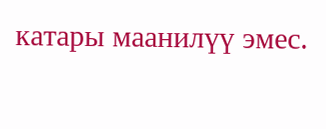катары маанилүү эмес.